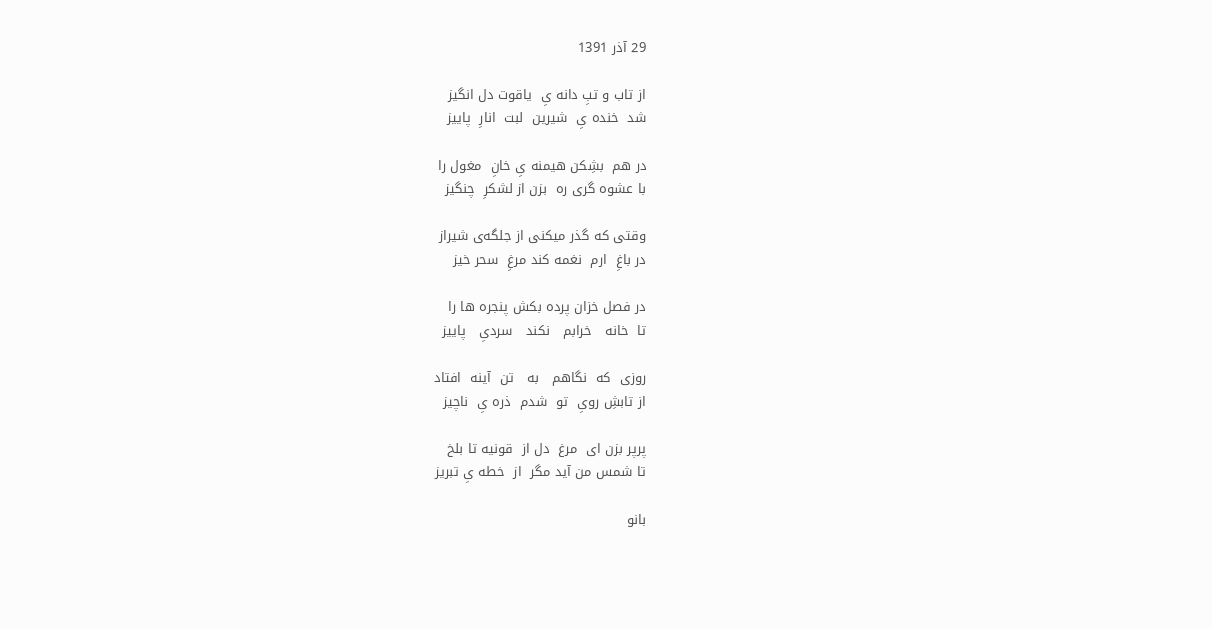29 آذر 1391

از تاب و تبِ دانه‌ یِ  یاقوت دل انگیز
شد  خنده یِ  شیرین  لبت  انارِ  پاییز

در هم‌  بشِکن‌ هیمنه یِ خانِ  مغول را
با عشوه گری ره  بزن از لشکرِ  چنگیز

وقتی که گذر میکنی از جلگه‌ی شیراز
در باغِ  ارم  نغمه کند‌ مرغِ  سحر خیز

در فصل خزان پرده بکش پنجره ها را
تا ‌ خانه ‌  خرابم‌   نکند   سردیِ   پاییز

روزی  که  نگاهم   به‌   تن  آینه  افتاد
از تابشِ رویِ  تو  شد‌م  ذره یِ  ناچیز

پرپر بزن ای  مرغ ‌ دل از  قونیه تا بلخ
تا شمس ‌من آید مگر  از  خطه یِ تبریز

بانو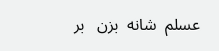عسلم  شانه‌  بزن   بر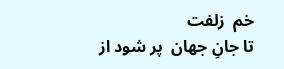خم  زلفت
تا جانِ جهان  پر‌‌ شود از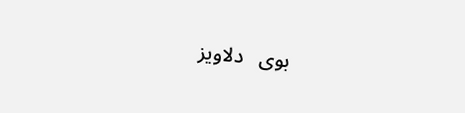بوی   دلاویز